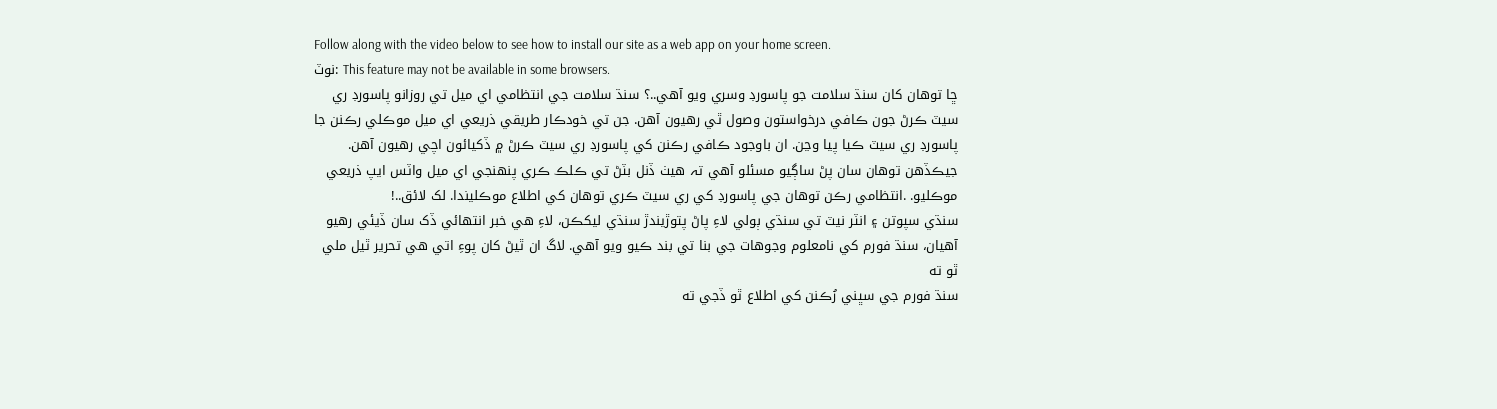Follow along with the video below to see how to install our site as a web app on your home screen.
نوٽ: This feature may not be available in some browsers.
ڇا توھان کان سنڌ سلامت جو پاسورڊ وسري ويو آھي..؟ سنڌ سلامت جي انتظامي اي ميل تي روزانو پاسورڊ ري سيٽ ڪرڻ جون ڪافي درخواستون وصول ٿي رھيون آھن. جن تي خودڪار طريقي ذريعي اي ميل موڪلي رڪنن جا پاسورڊ ري سيٽ ڪيا پيا وڃن. ان باوجود ڪافي رڪنن کي پاسورڊ ري سيٽ ڪرڻ ۾ ڏکيائون اچي رھيون آھن. جيڪڏھن توھان سان پڻ ساڳيو مسئلو آھي تہ ھيٺ ڏنل بٽڻ تي ڪلڪ ڪري پنھنجي اي ميل واٽس ايپ ذريعي موڪليو. .انتظامي رڪن توھان جي پاسورڊ کي ري سيٽ ڪري توھان کي اطلاع موڪليندا. لک لائق..!
سنڌي سپوتن ۽ انٽر نيٽ تي سنڌي ٻولي لاءِ پاڻ پتوڙيندڙ سنڌي ليکڪن، لاءِ هي خبر انتهائي ڏک سان ڏيئي رهيو آهيان، سنڌ فورم کي نامعلوم وجوهات جي بنا تي بند ڪيو ويو آهي. لاگ ان ٿيڻ کان پوءِ اتي هي تحرير ٿيل ملي ٿو ته
سنڌ فورم جي سڀني رُڪنن کي اطلاع ٿو ڏجي ته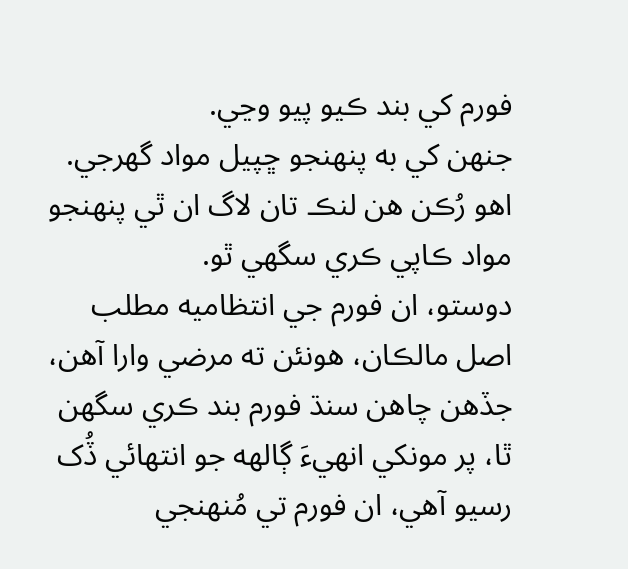فورم کي بند ڪيو پيو وڃي.
جنهن کي به پنهنجو ڇپيل مواد گهرجي. اهو رُڪن هن لنڪ تان لاگ ان ٿي پنهنجو مواد ڪاپي ڪري سگهي ٿو.
دوستو، ان فورم جي انتظاميه مطلب اصل مالڪان، هونئن ته مرضي وارا آهن، جڏهن چاهن سنڌ فورم بند ڪري سگهن ٿا، پر مونکي انهيءَ ڳالهه جو انتهائي ڏُک رسيو آهي، ان فورم تي مُنهنجي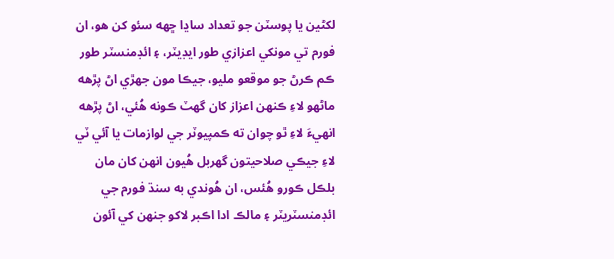لکڻين يا پوسٽن جو تعداد ساڍا ڇهه سئو کن هو، ان فورم تي مونکي اعزازي طور ايڊيٽر، ۽ ائڊمنسٽر طور ڪم ڪرڻ جو موقعو مليو، جيڪا مون جهڙي اڻ پڙهه ماڻهو لاءِ ڪنهن اعزاز کان گهٽ ڪونه هُئي، اڻ پڙهه انهيءَ لاءِ ٿو چوان ته ڪمپيوٽر جي لوازمات يا آئي ٽي لاءِ جيڪي صلاحيتون گهربل هُيون انهن کان مان بلڪل ڪورو هُئس، ان هُوندي به سنڌ فورم جي ائڊمنسٽريٽر ۽ مالڪ ادا اڪبر لاکو جنهن کي آئون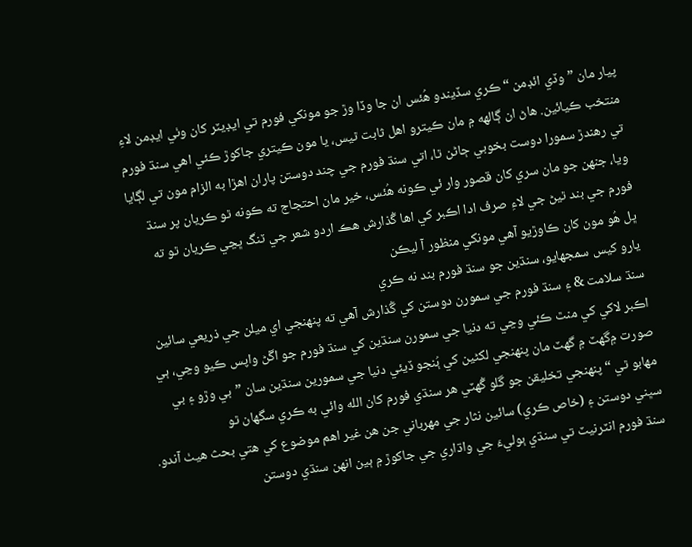پيار مان ”وڏي ائڊمن “ ڪري سڏيندو هُئس ان جا وڏا وڙ جو مونکي فورم تي ايڊيٽر کان وٺي ايڊمن لاءِ منتخب ڪيائين. هاڻ ان ڳالهه ۾ مان ڪيترو اهل ثابت ٿيس، يا مون ڪيتري جاکوڙ ڪئي اهي سنڌ فورم تي رهندڙ سمورا دوست بخوبي ڄاڻن ٿا، اتي سنڌ فورم جي چند دوستن پاران اهڙا به الزام مون تي لڳايا ويا، جنهن جو مان سري کان قصور وار ئي ڪونه هُئس، خير مان احتجاج ته ڪونه ٿو ڪريان پر سنڌ فورم جي بند ٿيڻ جي لاءِ صرف ادا اڪبر کي اها گُذارش هڪ اردو شعر جي ٽنگ ڀڃي ڪريان ٿو ته
ڀل هُو مون کان ڪاوڙيو آهي مونکي منظور آ ليڪن
يارو کيس سمجهايو، سنڌين جو سنڌ فورم بند نه ڪري
سنڌ سلامت & ۽ سنڌ فورم جي سمورن دوستن کي گُذارش آهي ته پنهنجي اي ميلن جي ذريعي سائين اڪبر لاکي کي منٿ ڪئي وڃي ته دنيا جي سمورن سنڌين کي سنڌ فورم جو اڱڻ واپس ڪيو وڃي، ٻي صورت ۾گهٽ ۾ گهٽ مان پنهنجي لکڻين کي ٻُنجو ڏيئي دنيا جي سمورين سنڌين سان ”بي وڙو ۽ بي مهابو ٿي “ پنهنجي تخليقن جو گلو گُهٽي هر سنڌي فورم کان الله وائي به ڪري سگهان ٿو
سڀني دوستن ۽ (خاص ڪري) سائين نثار جي مهرباني جن هن غير اهم موضوع کي هتي بحث هيٺ آندو.
سنڌ فورم انٽرنيٽ تي سنڌي ٻوليءَ جي واڌاري جي جاکوڙ ۾ ٻين انهن سنڌي دوستن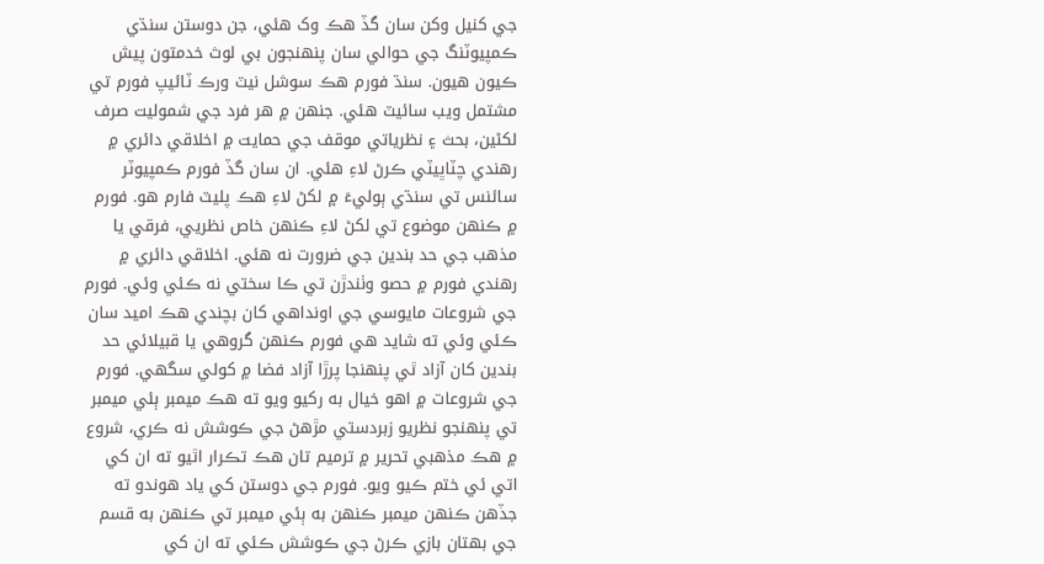جي کنيل وکن سان گڏ هڪ وک هئي، جن دوستن سنڌي ڪمپيوٽنگ جي حوالي سان پنهنجون بي لوث خدمتون پيش ڪيون هيون. سنڌ فورم هڪ سوشل نيٽ ورڪ ٽائيپ فورم تي مشتمل ويب سائيٽ هئي. جنهن ۾ هر فرد جي شموليت صرف لکڻين، بحث ۽ نظرياتي موقف جي حمايت ۾ اخلاقي دائري ۾ رهندي چٽاڀيٽي ڪرڻ لاءِ هئي. ان سان گڏ فورم ڪمپيوٽر سائنس تي سنڌي ٻوليءَ ۾ لکڻ لاءِ هڪ پليٽ فارم هو. فورم ۾ ڪنهن موضوع تي لکڻ لاءِ ڪنهن خاص نظريي، فرقي يا مذهب جي حد بندين جي ضرورت نه هئي. اخلاقي دائري ۾ رهندي فورم ۾ حصو وٺندڙن تي ڪا سختي نه ڪئي وئي. فورم جي شروعات مايوسي جي اونداهي کان بچندي هڪ اميد سان ڪئي وئي ته شايد هي فورم ڪنهن گروهي يا قبيلائي حد بندين کان آزاد ٿي پنهنجا پرڙا آزاد فضا ۾ کولي سگهي. فورم جي شروعات ۾ اهو خيال به رکيو ويو ته هڪ ميمبر ٻئي ميمبر تي پنهنجو نظريو زبردستي مڙهڻ جي ڪوشش نه ڪري، شروع ۾ هڪ مذهبي تحرير ۾ ترميم تان هڪ تڪرار اٿيو ته ان کي اتي ئي ختم ڪيو ويو. فورم جي دوستن کي ياد هوندو ته جڏهن ڪنهن ميمبر ڪنهن به ٻئي ميمبر تي ڪنهن به قسم جي بهتان بازي ڪرڻ جي ڪوشش ڪئي ته ان کي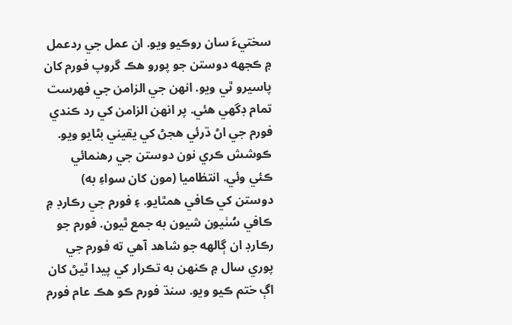سختيءَ سان روڪيو ويو. ان عمل جي ردعمل ۾ ڪجهه دوستن جو پورو هڪ گروپ فورم کان پاسيرو ٿي ويو. انهن جي الزامن جي فهرست تمام ڊگهي هئي. پر انهن الزامن کي رد ڪندي فورم جي اڻ ڌرئي هجڻ کي يقيني بڻايو ويو. ڪوشش ڪري نون دوستن جي رهنمائي ڪئي وئي. انتظاميا (مون کان سواءِ به) دوستن کي ڪافي همٿايو. ۽ فورم جي رڪارڊ ۾ ڪافي سُٺيون شيون به جمع ٿيون. فورم جو رڪارڊ ان ڳالهه جو شاهد آهي ته فورم جي پوري سال ۾ ڪنهن به تڪرار کي پيدا ٿيڻ کان اڳ ختم ڪيو ويو. سنڌ فورم ڪو هڪ عام فورم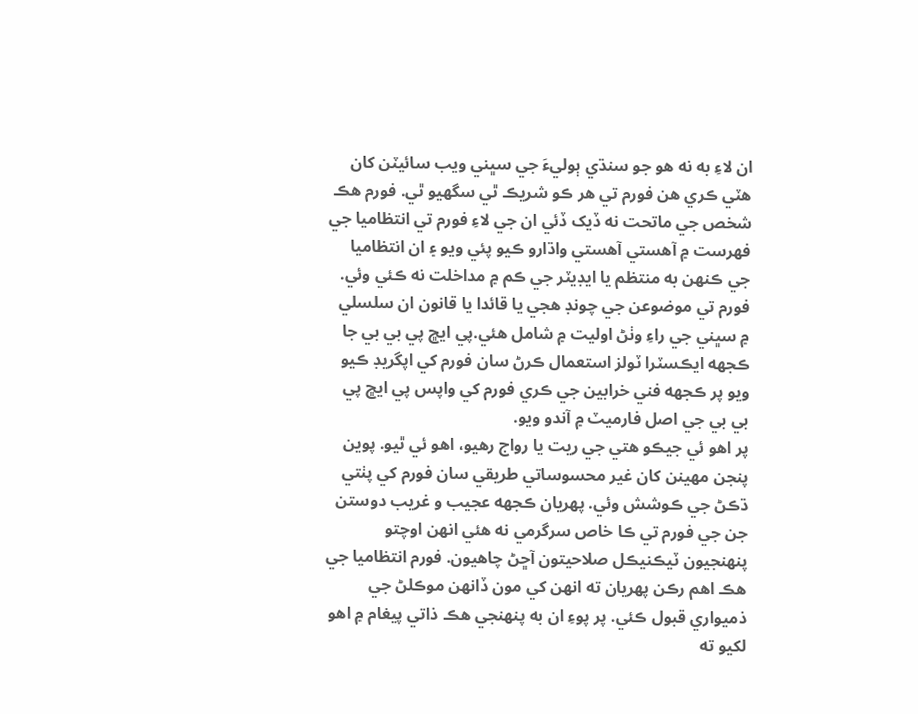ان لاءِ به نه هو جو سنڌي ٻوليءَ جي سڀني ويب سائيٽن کان هٽي ڪري هن فورم تي هر ڪو شريڪ ٿي سگهيو ٿي. فورم هڪ شخص جي ماتحت نه ڏيک ڏئي ان جي لاءِ فورم تي انتظاميا جي فهرست ۾ آهستي آهستي واڌارو ڪيو پئي ويو ۽ ان انتظاميا جي ڪنهن به منتظم يا ايڊيٽر جي ڪم ۾ مداخلت نه ڪئي وئي.
فورم تي موضوعن جي چونڊ هجي يا قائدا يا قانون ان سلسلي ۾ سڀني جي راءِ وٺڻ اوليت ۾ شامل هئي.پي ايڇ پي بي بي جا ڪجهه ايڪسٽرا ٽولز استعمال ڪرڻ سان فورم کي اپگريڊ ڪيو ويو پر ڪجهه فني خرابين جي ڪري فورم کي واپس پي ايڇ پي بي بي جي اصل فارميٽ ۾ آندو ويو.
پر اهو ئي جيڪو هتي جي ريت يا رواج رهيو، اهو ئي ٿيو. پوين پنجن مهينن کان غير محسوساتي طريقي سان فورم کي پٺتي ڌڪڻ جي ڪوشش وئي. پهريان ڪجهه عجيب و غريب دوستن جن جي فورم تي ڪا خاص سرگرمي نه هئي انهن اوچتو پنهنجيون ٽيڪنيڪل صلاحيتون آڇڻ چاهيون. فورم انتظاميا جي هڪ اهم رڪن پهريان ته انهن کي مون ڏانهن موڪلڻ جي ذميواري قبول ڪئي. پر پوءِ ان به پنهنجي هڪ ذاتي پيغام ۾ اهو لکيو ته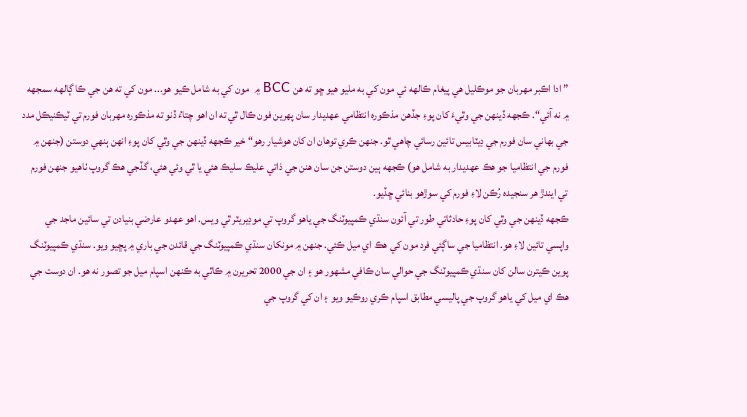” ادا اڪبر مهربان جو موڪليل هي پيغام ڪالهه ئي مون کي به مليو هيو ڇو ته هن BCC ۾ مون کي به شامل ڪيو هو... مون کي ته هن جي ڪا ڳالهه سمجهه ۾ نه آئي“. ڪجهه ڏينهن جي وٿيءَ کان پوءِ جڏهن مذڪوره انتظامي عهديدار سان پهرين فون ڪال ٿي ته ان اهو چتاءُ ڏنو ته مذڪوره مهربان فورم تي ٽيڪنيڪل مدد جي بهاني سان فورم جي ڊيٽابيس تائين رسائي چاهي ٿو. جنهن ڪري توهان ان کان هوشيار رهو“ خير ڪجهه ڏينهن جي وٿي کان پوءِ انهن ٻنهي دوستن (جنهن ۾ فورم جي انتظاميا جو هڪ عهديدار به شامل هو) ڪجهه ٻين دوستن جن سان هنن جي ذاتي عليڪ سليڪ هئي يا ٿي وئي هئي، گڏجي هڪ گروپ ٺاهيو جنهن فورم تي ايندڙ هر سنجيده رُڪن لاءِ فورم کي سوڙهو بنائي ڇڏيو.
ڪجهه ڏينهن جي وٿي کان پوءِ حادثاتي طور تي آئون سنڌي ڪمپيوٽنگ جي ياهو گروپ تي موڊيريٽر ٿي ويس. اهو عهدو عارضي بنيادن تي سائين ماجد جي واپسي تائين لاءِ هو. انتظاميا جي ساڳئي فرد مون کي هڪ اي ميل ڪئي. جنهن ۾ مونکان سنڌي ڪمپيوٽنگ جي قائدن جي باري ۾ پڇيو ويو. سنڌي ڪمپيوٽنگ پوين ڪيترن سالن کان سنڌي ڪمپيوٽنگ جي حوالي سان ڪافي مشهور هو ۽ ان جي 2000 تحريرن ۾ ڪاٿي به ڪنهن اسپام ميل جو تصور نه هو. ان دوست جي هڪ اي ميل کي ياهو گروپ جي پاليسي مطابق اسپام ڪري روڪيو ويو ۽ ان کي گروپ جي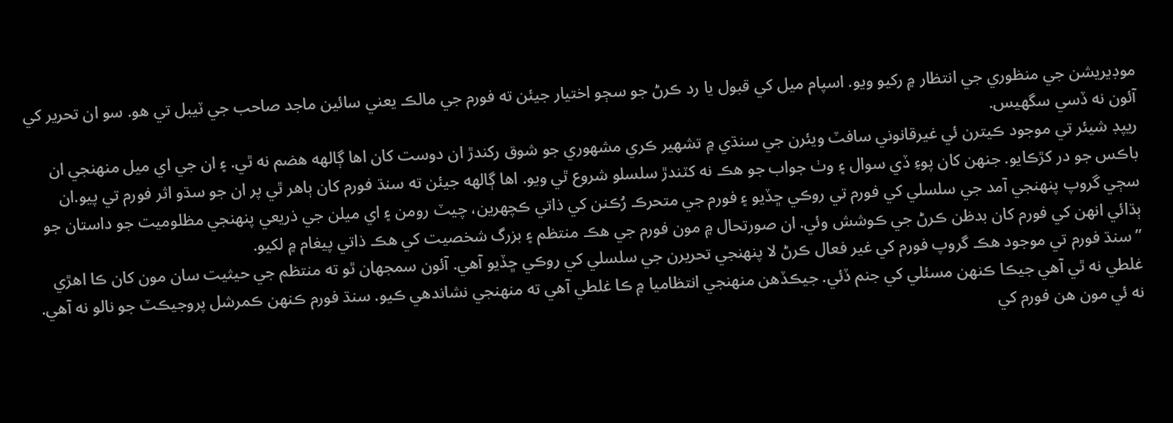موڊيريشن جي منظوري جي انتظار ۾ رکيو ويو. اسپام ميل کي قبول يا رد ڪرڻ جو سڄو اختيار جيئن ته فورم جي مالڪ يعني سائين ماجد صاحب جي ٽيبل تي هو. سو ان تحرير کي آئون نه ڏسي سگهيس.
ريپڊ شيئر تي موجود ڪيترن ئي غيرقانوني سافٽ ويئرن جي سنڌي ۾ تشهير ڪري مشهوري جو شوق رکندڙ ان دوست کان اها ڳالهه هضم نه ٿي. ۽ ان جي اي ميل منهنجي ان باڪس جو در کڙڪايو. جنهن کان پوءِ ڏي سوال ۽ وٺ جواب جو هڪ نه کٽندڙ سلسلو شروع ٿي ويو. اها ڳالهه جيئن ته سنڌ فورم کان ٻاهر ٿي پر ان جو سڌو اثر فورم تي پيو.ان سڄي گروپ پنهنجي آمد جي سلسلي کي فورم تي روڪي ڇڏيو ۽ فورم جي متحرڪ رُڪنن کي ذاتي ڪچهرين، چيٽ رومن ۽ اي ميلن جي ذريعي پنهنجي مظلوميت جو داستان جو ٻڌائي انهن کي فورم کان بدظن ڪرڻ جي ڪوشش وئي. ان صورتحال ۾ مون فورم جي هڪ منتظم ۽ بزرگ شخصيت کي هڪ ذاتي پيغام ۾ لکيو.
” سنڌ فورم تي موجود هڪ گروپ فورم کي غير فعال ڪرڻ لا پنهنجي تحريرن جي سلسلي کي روڪي ڇڏيو آهي. آئون سمجهان ٿو ته منتظم جي حيثيت سان مون کان ڪا اهڙي غلطي نه ٿي آهي جيڪا ڪنهن مسئلي کي جنم ڏئي. جيڪڏهن منهنجي انتظاميا ۾ ڪا غلطي آهي ته منهنجي نشاندهي ڪيو. سنڌ فورم ڪنهن ڪمرشل پروجيڪٽ جو نالو نه آهي. نه ئي مون هن فورم کي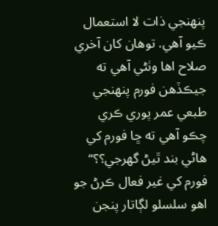پنهنجي ذات لا استعمال ڪيو آهي. توهان کان آخري صلاح اها وٺڻي آهي ته جيڪڏهن فورم پنهنجي طبعي عمر پوري ڪري چڪو آهي ته ڇا فورم کي هاڻي بند ٿيڻ گهرجي؟؟“
فورم کي غير فعال ڪرڻ جو اهو سلسلو لڳاتار پنجن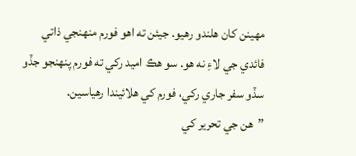مهينن کان هلندو رهيو. جيئن ته اهو فورم منهنجي ذاتي فائدي جي لاءِ نه هو. سو هڪ اميد رکي ته فورم پنهنجو جڏو سڏو سفر جاري رکي، فورم کي هلائيندا رهياسين.
”هن جي تحرير کي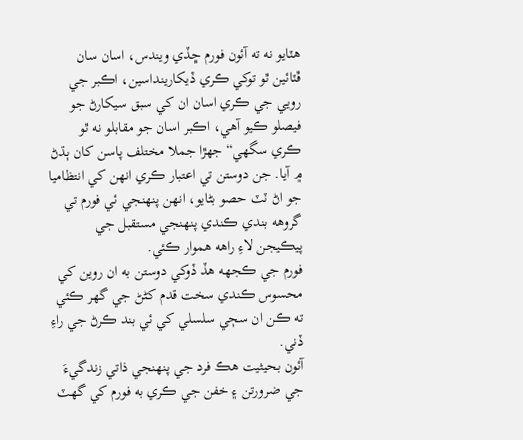هٽايو نه ته آئون فورم ڇڏي ويندس، اسان سان ڦٽائين ٿو توکي ڪري ڏيکارينداسين، اڪبر جي رويي جي ڪري اسان ان کي سبق سيکارڻ جو فيصلو ڪيو آهي، اڪبر اسان جو مقابلو نه ٿو ڪري سگهي“ جهڙا جملا مختلف پاسن کان ٻڌڻ ۾ آيا. جن دوستن تي اعتبار ڪري انهن کي انتظاميا جو اڻ ٽٽ حصو بڻايو، انهن پنهنجي ئي فورم تي گروهه بندي ڪندي پنهنجي مستقبل جي پيڪيجن لاءِ راهه هموار ڪئي.
فورم جي ڪجهه هڏ ڏوکي دوستن به ان روين کي محسوس ڪندي سخت قدم کڻڻ جي گهر ڪئي ته ڪن ان سڄي سلسلي کي ئي بند ڪرڻ جي راءِ ڏني.
آئون بحيثيت هڪ فرد جي پنهنجي ذاتي زندگيءَ جي ضرورتن ۽ خفن جي ڪري به فورم کي گهٽ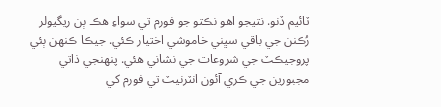ٽائيم ڏنو. نتيجو اهو نڪتو جو فورم تي سواءِ هڪ ٻن ريگيولر رُڪنن جي باقي سڀني خاموشي اختيار ڪئي. جيڪا ڪنهن ٻئي پروجيڪٽ جي شروعات جي نشاني هئي. پنهنجي ذاتي مجبورين جي ڪري آئون انٽرنيٽ تي فورم کي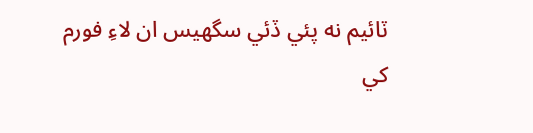ٽائيم نه پئي ڏئي سگهيس ان لاءِ فورم کي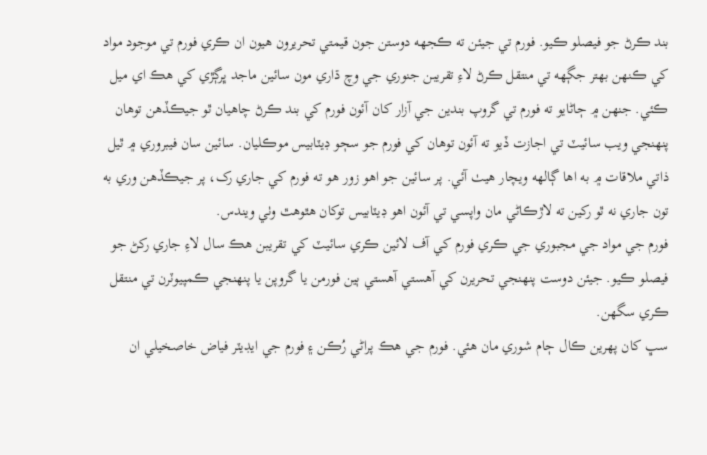بند ڪرڻ جو فيصلو ڪيو. فورم تي جيئن ته ڪجهه دوستن جون قيمتي تحريرون هيون ان ڪري فورم تي موجود مواد کي ڪنهن بهتر جڳهه تي منتقل ڪرڻ لاءِ تقريبن جنوري جي وچ ڌاري مون سائين ماجد ڀرڳڙي کي هڪ اي ميل ڪئي. جنهن ۾ ڄاڻايو ته فورم تي گروپ بندين جي آزار کان آئون فورم کي بند ڪرڻ چاهيان ٿو جيڪڏهن توهان پنهنجي ويب سائيٽ تي اجازت ڏيو ته آئون توهان کي فورم جو سڄو ڊيٽابيس موڪليان. سائين سان فيبروري ۾ ٿيل ذاتي ملاقات ۾ به اها ڳالهه ويچار هيٺ آئي. پر سائين جو اهو زور هو ته فورم کي جاري رک، پر جيڪڏهن وري به تون جاري نه ٿو رکين ته لاڙڪاڻي مان واپسي تي آئون اهو ڊيٽابيس توکان هٿوهٿ وٺي ويندس.
فورم جي مواد جي مجبوري جي ڪري فورم کي آف لائين ڪري سائيٽ کي تقريبن هڪ سال لاءِ جاري رکڻ جو فيصلو ڪيو. جيئن دوست پنهنجي تحريرن کي آهستي آهستي ٻين فورمن يا گروپن يا پنهنجي ڪمپيوٽرن تي منتقل ڪري سگهن.
سڀ کان پهرين ڪال ڄام شوري مان هئي. فورم جي هڪ پراڻي رُڪن ۽ فورم جي ايڊيٽر فياض خاصخيلي ان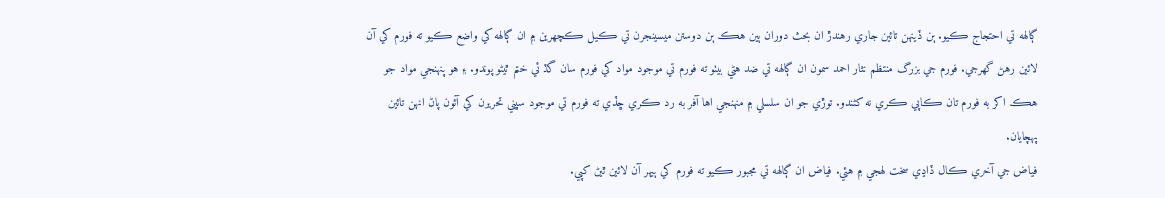ڳالهه تي احتجاج ڪيو. ٻن ڏينهن تائين جاري رهندڙ ان بحث دوران ٻين هڪ ٻن دوستن ميسينجرن تي ڪيل ڪچهرين ۾ ان ڳالهه کي واضع ڪيو ته فورم کي آن لائين رهڻ گهرجي. فورم جي بزرگ منتظم نثار احمد سمون ان ڳالهه تي ضد هڻي بيٺو ته فورم تي موجود مواد کي فورم سان گڏ ئي ختم ٿيڻو پوندو. ۽ هو پنهنجي مواد جو هڪ اکر به فورم تان ڪاپي ڪري نه کڻندو. توڙي جو ان سلسلي ۾ منهنجي اها آفر به رد ڪري ڇڏي ته فورم تي موجود سڀني تحريرن کي آئون پاڻ انهن تائين پهچايان.
فياض جي آخري ڪال ڏاڍي سخت لهجي ۾ هئي. فياض ان ڳالهه تي مجبور ڪيو ته فورم کي ٻيهر آن لائين ٿيڻ کپي.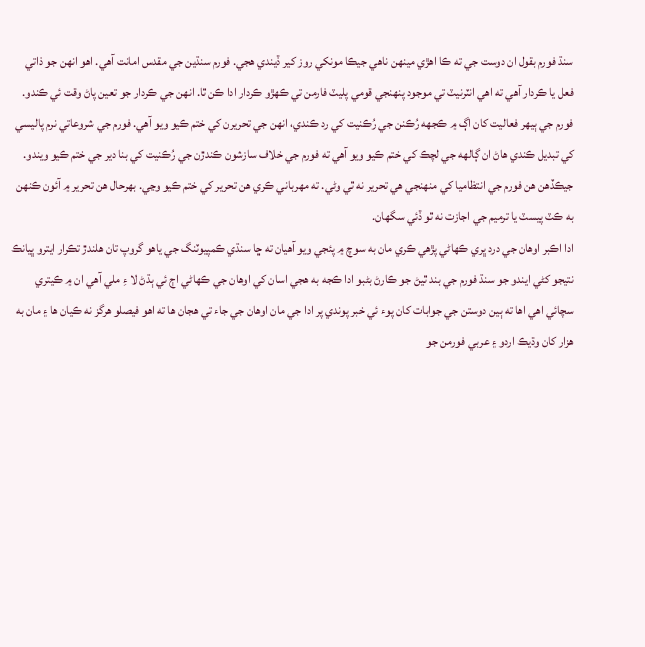سنڌ فورم بقول ان دوست جي ته ڪا اهڙي مينهن ناهي جيڪا مونکي روز کير ڏيندي هجي. فورم سنڌين جي مقدس امانت آهي. اهو انهن جو ذاتي فعل يا ڪردار آهي ته اهي انٽرنيٽ تي موجود پنهنجي قومي پليٽ فارمن تي ڪهڙو ڪردار ادا ڪن ٿا. انهن جي ڪردار جو تعين پاڻ وقت ئي ڪندو.
فورم جي ٻيهر فعاليت کان اڳ ۾ ڪجهه رُڪنن جي رُڪنيت کي رد ڪندي، انهن جي تحريرن کي ختم ڪيو ويو آهي. فورم جي شروعاتي نرم پاليسي کي تبديل ڪندي هاڻ ان ڳالهه جي لچڪ کي ختم ڪيو ويو آهي ته فورم جي خلاف سازشون ڪندڙن جي رُڪنيت کي بنا دير جي ختم ڪيو ويندو. جيڪڏهن هن فورم جي انتظاميا کي منهنجي هي تحرير نه ٿي وڻي. ته مهرباني ڪري هن تحرير کي ختم ڪيو وڃي. بهرحال هن تحرير ۾ آئون ڪنهن به ڪٽ پيسٽ يا ترميم جي اجازت نه ٿو ڏئي سگهان.
ادا اڪبر اوهان جي درد ڀري ڪهاڻي پڙهي ڪري مان به سوچ ۾ پئجي ويو آهيان ته ڇا سنڌي ڪمپيوٽنگ جي ياهو گروپ تان هلندڙ تڪرار ايترو ڀيانڪ نتيجو کڻي ايندو جو سنڌ فورم جي بند ٿيڻ جو ڪارڻ بڻبو ادا ڪجه به هجي اسان کي اوهان جي ڪهاڻي اڄ ئي ٻڌڻ لا ءِ ملي آهي ان ۾ ڪيتري سچائي اهي اها ته ٻين دوستن جي جوابات کان پوء ئي خبر پوندي پر ادا جي مان اوهان جي جاء تي هجان ها ته اهو فيصلو هرگز نه ڪيان ها ۽ مان به هزار کان وڌيڪ اردو ۽ عربي فورمن جو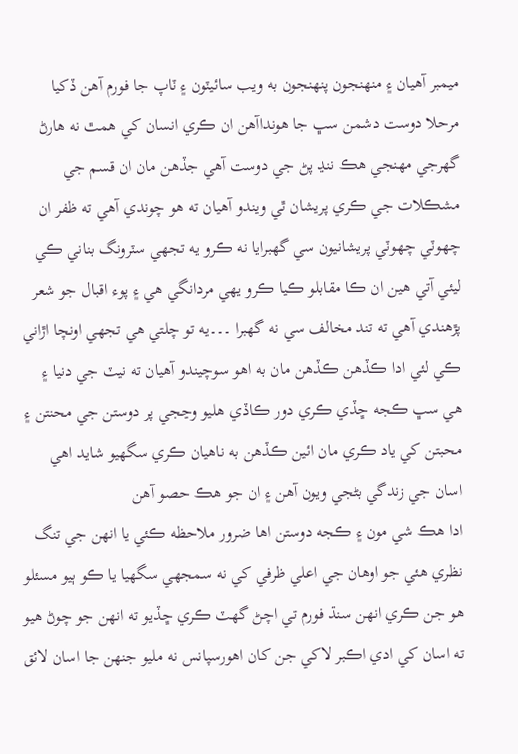ميمبر آهيان ۽ منهنجون پنهنجون به ويب سائيٽون ۽ ٽاپ جا فورم آهن ڏکيا مرحلا دوست دشمن سڀ جا هونداآهن ان ڪري انسان کي همٿ نه هارڻ گهرجي مهنجي هڪ ننڍ پڻ جي دوست آهي جڏهن مان ان قسم جي مشڪلات جي ڪري پريشان ٿي ويندو آهيان ته هو چوندي آهي ته ظفر ان چهوٽي چهوٽي پريشانيون سي گهبرايا نه ڪرو يه تجهي سٽرونگ بناني ڪي ليئي آتي هين ان ڪا مقابلو ڪيا ڪرو يهي مردانگي هي ۽ پوء اقبال جو شعر پڙهندي آهي ته تند مخالف سي نه گهبرا ۔۔۔يه تو چلتي هي تجهي اونچا اڙاني ڪي لئي ادا ڪڏهن ڪڏهن مان به اهو سوچيندو آهيان ته نيٽ جي دنيا ۽ هي سڀ ڪجه ڇڏي ڪري دور ڪاڏي هليو وڃجي پر دوستن جي محنتن ۽ محبتن کي ياد ڪري مان ائين ڪڏهن به ناهيان ڪري سگهيو شايد اهي اسان جي زندگي بڻجي ويون آهن ۽ ان جو هڪ حصو آهن
ادا هڪ شي مون ۽ ڪجه دوستن اها ضرور ملاحظه ڪئي يا انهن جي تنگ نظري هئي جو اوهان جي اعلي ظرفي کي نه سمجهي سگهيا يا ڪو ٻيو مسئلو هو جن ڪري انهن سنڌ فورم تي اچڻ گهٽ ڪري ڇڏيو ته انهن جو چوڻ هيو ته اسان کي ادي اڪبر لاکي جن کان اهورسپانس نه مليو جنهن جا اسان لائق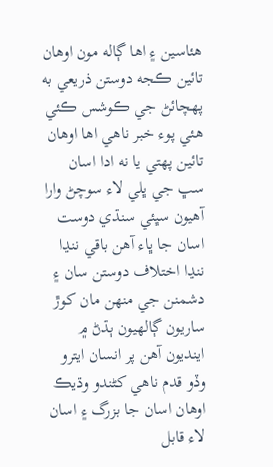هئاسين ۽ اها ڳاله مون اوهان تائين ڪجه دوستن ذريعي به پهچائڻ جي ڪوشس ڪئي هئي پوء خبر ناهي اها اوهان تائين پهتي يا نه ادا اسان سڀ جي ڀلي لاء سوچڻ وارا آهيون سڀئي سنڌي دوست اسان جا ڀاء آهن باقي ننڍا ننڍا اختلاف دوستن سان ۽ دشمنن جي منهن مان کوڙ ساريون ڳالهيون ٻڌڻ ۾ اينديون آهن پر انسان ايترو وڏو قدم ناهي کڻندو وڌيڪ اوهان اسان جا بزرگ ۽ اسان لاء قابل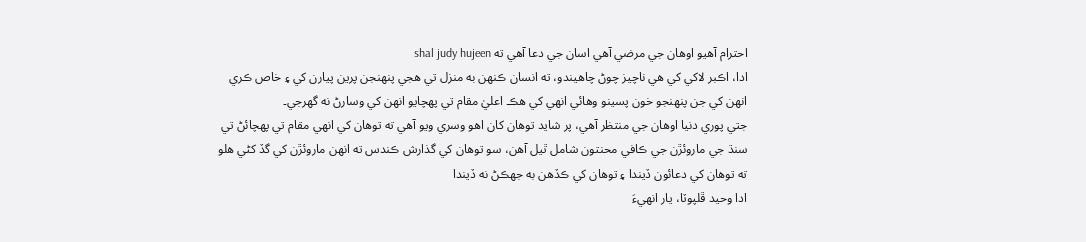احترام آهيو اوهان جي مرضي آهي اسان جي دعا آهي ته shal judy hujeen
ادا، اڪبر لاکي کي هي ناچيز چوڻ چاهيندو، ته انسان ڪنهن به منزل تي هجي پنهنجن پرين پيارن کي ۽ خاص ڪري انهن کي جن پنهنجو خون پسينو وهائي انهي کي هڪ اعليٰ مقام تي پهچايو انهن کي وسارڻ نه گهرجي۔
جتي پوري دنيا اوهان جي منتظر آهي، پر شايد توهان کان اهو وسري ويو آهي ته توهان کي انهي مقام تي پهچائڻ تي سنڌ جي ماروئڙن جي ڪافي محنتون شامل ٿيل آهن، سو توهان کي گذارش ڪندس ته انهن ماروئڙن کي گڏ کڻي هلو ته توهان کي دعائون ڏيندا ۽ توهان کي ڪڏهن به جهڪڻ نه ڏيندا
ادا وحيد ڦلپوٽا، يار انهيءَ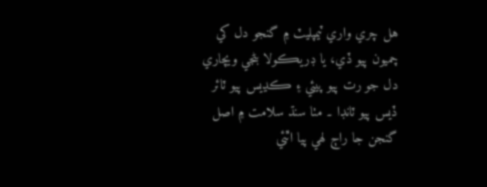هل چري واري ٽيمپليٽ ۾ گنجو دل کي چميون پيو ڏي، يا ڊريڪولا بڻجي ويچاري دل جو رت پيو پيئي ۽ ڪڍيس پيو ٽائر ڏيس پيو ٽانڊا ۔ مٺا سنڌ سلامت ۾ اصل گنجن جا راڄ لهي پيا اٿئي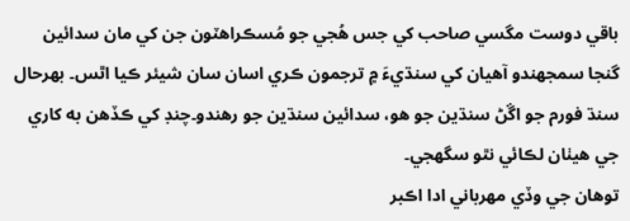باقي دوست مگسي صاحب کي جس هُجي جو مُسڪراهٽون جن کي مان سدائين گنجا سمجهندو آهيان کي سنڌيءَ ۾ ترجمون ڪري اسان سان شيئر ڪيا اٿس۔ بهرحال سنڌ فورم جو اڱڻ سنڌين جو هو، سدائين سنڌين جو رهندو۔چنڊ کي ڪڏهن به کاري جي هيٺان لڪائي نٿو سگهجي۔
توهان جي وڏي مهرباني ادا اڪبر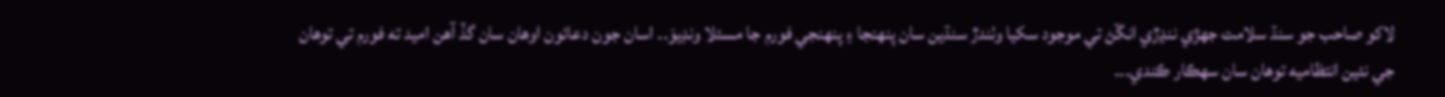لاکو صاحب جو سنڌ سلامت جهڙي ننڍڙي انڱڻ تي موجود سکيا وٺندڙ سنڌين سان پنهنجا ۽ پنهنجي فورم جا مسئلا ونڊيوَ۔۔ اسان جون دعائون اوهان سان گڏ آهن اميد ته فورم تي توهان جي نئين انتظاميه توهان سان سهڪار ڪندي۔۔۔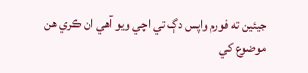جيئين ته فورم واپس دڳ تي اچي ويو آهي ان ڪري هن موضوع کي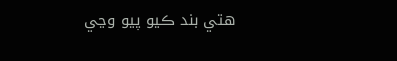هتي بند ڪيو پيو وڃي